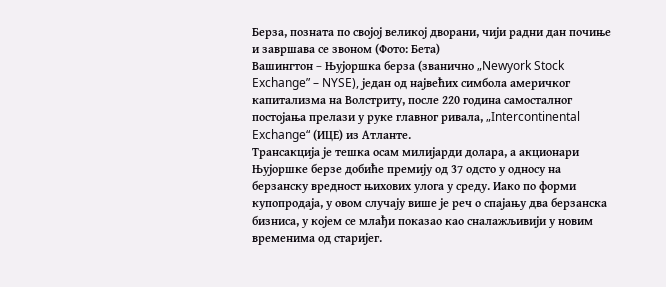Берза, позната по својој великој дворани, чији радни дан почиње и завршава се звоном (Фото: Бета)
Вашингтон – Њујоршка берза (званично „Newyork Stock Exchange” – NYSE), један од највећих симбола америчког капитализма на Волстриту, после 220 година самосталног постојања прелази у руке главног ривала, „Intercontinental Exchange“ (ИЦЕ) из Атланте.
Трансакција је тешка осам милијарди долара, а акционари Њујоршке берзе добиће премију од 37 одсто у односу на берзанску вредност њихових улога у среду. Иако по форми купопродаја, у овом случају више је реч о спајању два берзанска бизниса, у којем се млађи показао као сналажљивији у новим временима од старијег.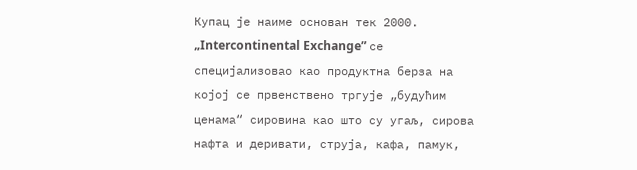Купац је наиме основан тек 2000. „Intercontinental Exchange” се специјализовао као продуктна берза на којој се првенствено тргује „будућим ценама“ сировина као што су угаљ, сирова нафта и деривати, струја, кафа, памук,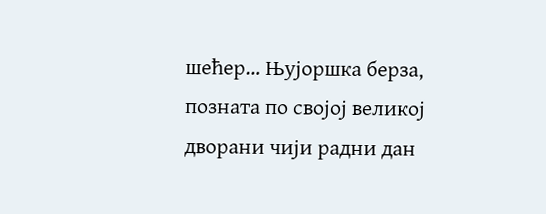шећер… Њујоршка берза, позната по својој великој дворани чији радни дан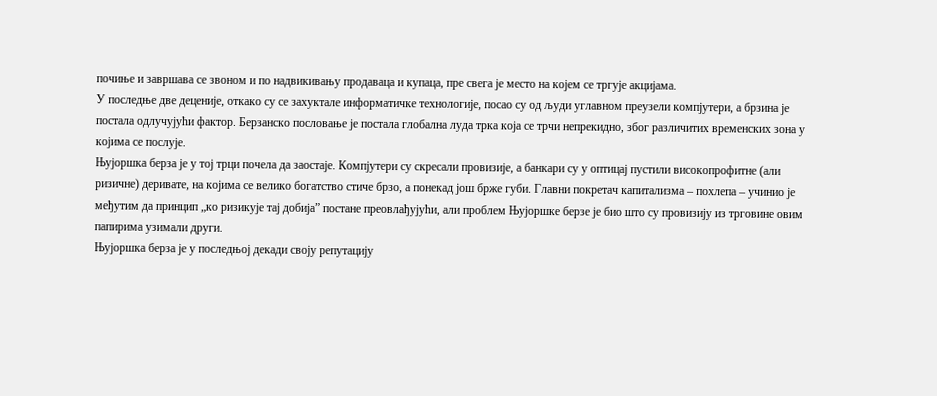почиње и завршава се звоном и по надвикивању продаваца и купаца, пре свега је место на којем се тргује акцијама.
У последње две деценије, откако су се захуктале информатичке технологије, посао су од људи углавном преузели компјутери, а брзина је постала одлучујући фактор. Берзанско пословање је постала глобална луда трка која се трчи непрекидно, због различитих временских зона у којима се послује.
Њујоршка берза је у тој трци почела да заостаје. Компјутери су скресали провизије, а банкари су у оптицај пустили високопрофитне (али ризичне) деривате, на којима се велико богатство стиче брзо, а понекад још брже губи. Главни покретач капитализма – похлепа – учинио је међутим да принцип „ко ризикује тај добија” постане преовлађујући, али проблем Њујоршке берзе је био што су провизију из трговине овим папирима узимали други.
Њујоршка берза је у последњој декади своју репутацију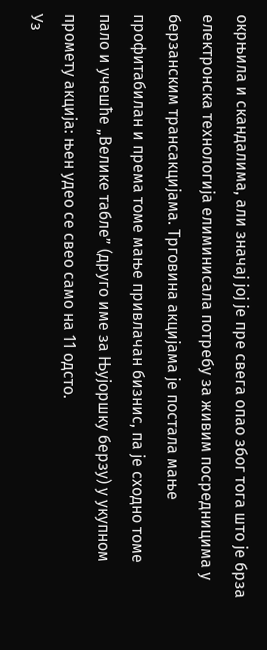окрњила и скандалима, али значај јој је пре свега опао због тога што је брза електронска технологија елиминисала потребу за живим посредницима у берзанским трансакцијама. Трговина акцијама је постала мање профитабилан и према томе мање привлачан бизнис, па је сходно томе пало и учешће „Велике табле” (друго име за Њујоршку берзу) у укупном промету акција: њен удео се свео само на 11 одсто.
Уз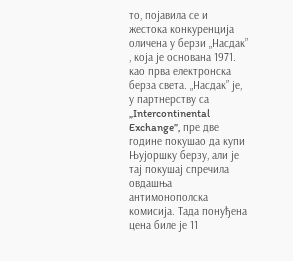то, појавила се и жестока конкуренција оличена у берзи „Насдак” , која је основана 1971. као прва електронска берза света. „Насдак” је, у партнерству са „Intercontinental Exchange”, пре две године покушао да купи Њујоршку берзу, али је тај покушај спречила овдашња антимонополска комисија. Тада понуђена цена биле је 11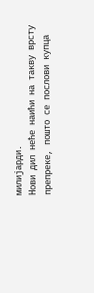милијарди.
Нови дил неће наићи на такву врсту препреке, пошто се послови купца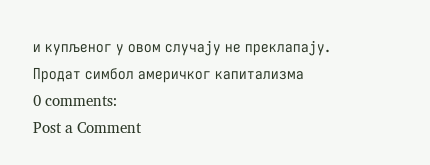и купљеног у овом случају не преклапају.
Продат симбол америчког капитализма
0 comments:
Post a Comment